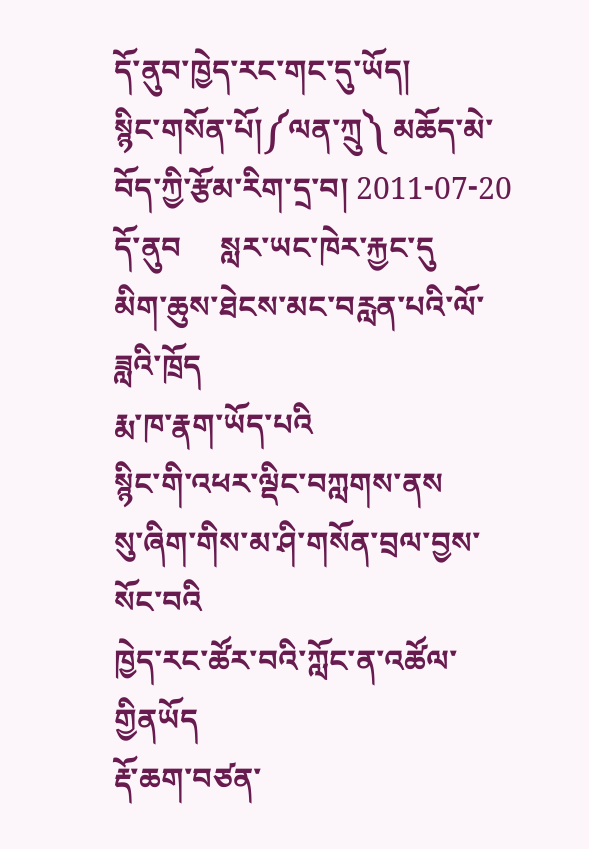དོ་ནུབ་ཁྱེད་རང་གང་དུ་ཡོད།
སྙིང་གསོན་པོ།༼ལན་ཀྲུ༽ མཆོད་མེ་བོད་ཀྱི་རྩོམ་རིག་དྲ་བ། 2011-07-20
དོ་ནུབ     སླར་ཡང་ཁེར་རྐྱང་དུ
མིག་ཆུས་ཐེངས་མང་བརླན་པའི་ལོ་ཟླའི་ཁྲོད
རྨ་ཁ་རྣག་ཡོད་པའི
སྙིང་གི་འཕར་ལྡིང་བཀླགས་ནས
སུ་ཞིག་གིས་མ་ཤི་གསོན་བྲལ་བྱས་སོང་བའི
ཁྱེད་རང་ཚོར་བའི་ཀློང་ན་འཚོལ་གྱིནཡོད
རྡོ་ཆག་བཙན་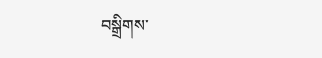བསྒྲིགས་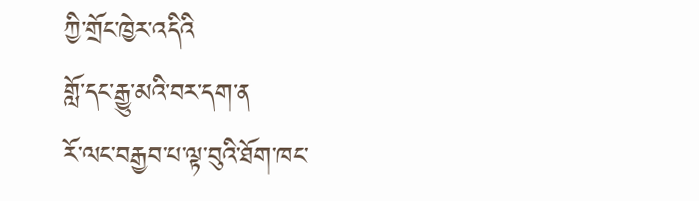ཀྱི་གྲོང་ཁྱེར་འདིའི
གློ་དང་རྒྱུ་མའི་བར་དག་ན
རོ་ལང་བརྒྱབ་པ་ལྟ་བུའི་ཐོག་ཁང་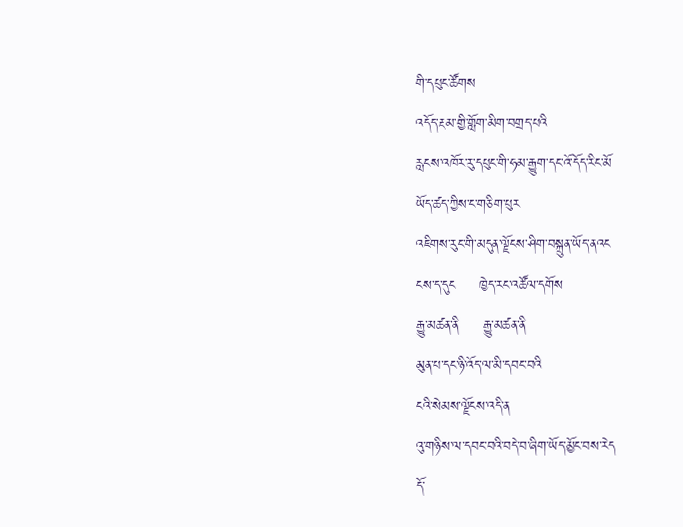གི་དཔུང་ཚོགས
འདོད་རྔམ་གྱི་གློག་མིག་བགྲད་པའི
རླངས་འཁོར་རུ་དཔུང་གི་ཧམ་རྒྱུག་དང་འོ་དོད་རིང་མོ
ཡོད་ཚད་ཀྱིས་ང་གཅིག་པུར
འཇིགས་རུང་གི་མདུན་ལྗོངས་ཤིག་བསྐྲུན་ཡོད་ནའང
ངས་ད་དུང     ཁྱེད་རང་འཚོལ་དགོས
རྒྱུ་མཚན་ནི     རྒྱུ་མཚན་ནི
མུན་པ་དང་ཉི་འོད་ལ་མི་དབང་བའི
ངའི་སེམས་ལྗོངས་འདི་ན
འུ་གཉིས་ལ་དབང་བའི་བདེ་བ་ཞིག་ཡོད་མྱོང་བས་རེད
དོ་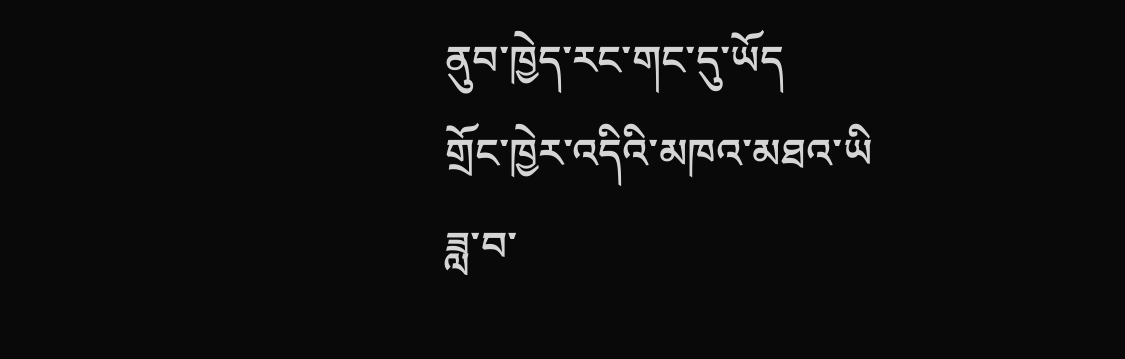ནུབ་ཁྱེད་རང་གང་དུ་ཡོད
གྲོང་ཁྱེར་འདིའི་མཁའ་མཐའ་ཡི
ཟླ་བ་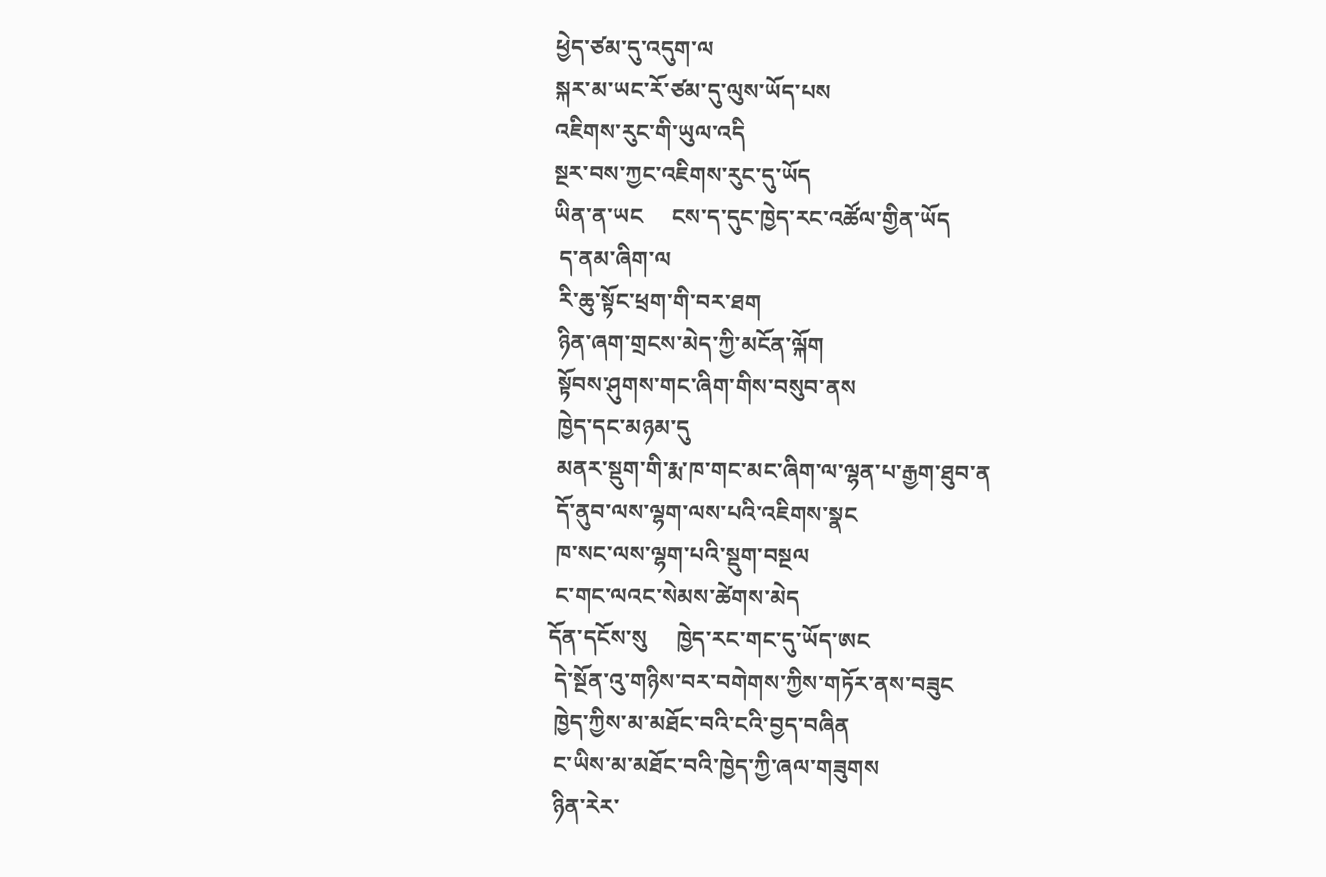ཕྱེད་ཙམ་དུ་འདུག་ལ
སྐར་མ་ཡང་རོ་ཙམ་དུ་ལུས་ཡོད་པས
འཇིགས་རུང་གི་ཡུལ་འདི
སྔར་བས་ཀྱང་འཇིགས་རུང་དུ་ཡོད
ཡིན་ན་ཡང     ངས་ད་དུང་ཁྱེད་རང་འཚོལ་གྱིན་ཡོད
 ད་ནམ་ཞིག་ལ
 རི་ཆུ་སྟོང་ཕྲག་གི་བར་ཐག
 ཉིན་ཞག་གྲངས་མེད་ཀྱི་མངོན་ལྐོག
 སྟོབས་ཤུགས་གང་ཞིག་གིས་བསུབ་ནས
 ཁྱེད་དང་མཉམ་དུ
 མནར་སྡུག་གི་རྨ་ཁ་གང་མང་ཞིག་ལ་ལྷན་པ་རྒྱག་ཐུབ་ན
 དོ་ནུབ་ལས་ལྷག་ལས་པའི་འཇིགས་སྣང
 ཁ་སང་ལས་ལྷག་པའི་སྡུག་བསྔལ
 ང་གང་ལའང་སེམས་ཚེགས་མེད
དོན་དངོས་སུ     ཁྱེད་རང་གང་དུ་ཡོད་ཨང
 དེ་སྔོན་འུ་གཉིས་བར་བགེགས་ཀྱིས་གཏོར་ནས་བཟུང
 ཁྱེད་ཀྱིས་མ་མཐོང་བའི་ངའི་བྱད་བཞིན
 ང་ཡིས་མ་མཐོང་བའི་ཁྱེད་ཀྱི་ཞལ་གཟུགས
 ཉིན་རེར་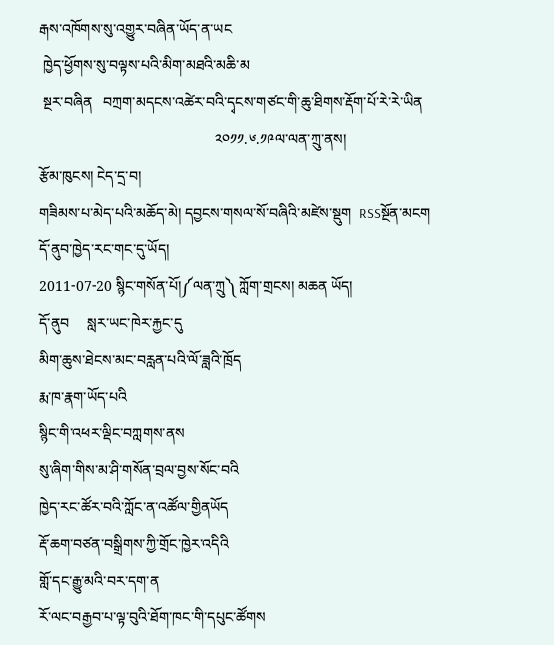རྒས་འཁོགས་སུ་འགྱུར་བཞིན་ཡོད་ན་ཡང
 ཁྱེད་ཕྱོགས་སུ་བལྟས་པའི་མིག་མཐའི་མཆི་མ
 སྔར་བཞིན   བཀྲག་མདངས་འཚེར་བའི་དྭངས་གཙང་གི་ཆུ་ཐིགས་རྡོག་པོ་རེ་རེ་ཡིན
                                                ༢༠༡༡.༦.༡༩ལ་ལན་ཀྲུ་ནས།
རྩོམ་ཁུངས། ངེད་དྲ་བ།
གཟིམས་པ་མེད་པའི་མཆོད་མེ། དབྱངས་གསལ་སོ་བཞིའི་མཛེས་སྡུག  RSSསྔོན་མངག
དོ་ནུབ་ཁྱེད་རང་གང་དུ་ཡོད།
2011-07-20 སྙིང་གསོན་པོ།༼ལན་ཀྲུ༽ ཀློག་གྲངས། མཆན ཡོད།
དོ་ནུབ     སླར་ཡང་ཁེར་རྐྱང་དུ
མིག་ཆུས་ཐེངས་མང་བརླན་པའི་ལོ་ཟླའི་ཁྲོད
རྨ་ཁ་རྣག་ཡོད་པའི
སྙིང་གི་འཕར་ལྡིང་བཀླགས་ནས
སུ་ཞིག་གིས་མ་ཤི་གསོན་བྲལ་བྱས་སོང་བའི
ཁྱེད་རང་ཚོར་བའི་ཀློང་ན་འཚོལ་གྱིནཡོད
རྡོ་ཆག་བཙན་བསྒྲིགས་ཀྱི་གྲོང་ཁྱེར་འདིའི
གློ་དང་རྒྱུ་མའི་བར་དག་ན
རོ་ལང་བརྒྱབ་པ་ལྟ་བུའི་ཐོག་ཁང་གི་དཔུང་ཚོགས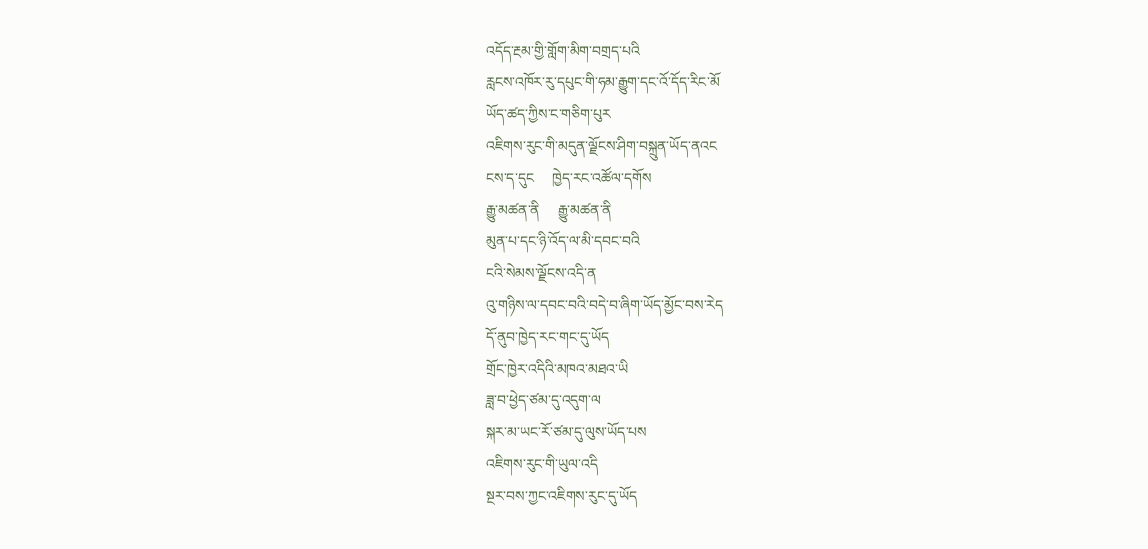འདོད་རྔམ་གྱི་གློག་མིག་བགྲད་པའི
རླངས་འཁོར་རུ་དཔུང་གི་ཧམ་རྒྱུག་དང་འོ་དོད་རིང་མོ
ཡོད་ཚད་ཀྱིས་ང་གཅིག་པུར
འཇིགས་རུང་གི་མདུན་ལྗོངས་ཤིག་བསྐྲུན་ཡོད་ནའང
ངས་ད་དུང     ཁྱེད་རང་འཚོལ་དགོས
རྒྱུ་མཚན་ནི     རྒྱུ་མཚན་ནི
མུན་པ་དང་ཉི་འོད་ལ་མི་དབང་བའི
ངའི་སེམས་ལྗོངས་འདི་ན
འུ་གཉིས་ལ་དབང་བའི་བདེ་བ་ཞིག་ཡོད་མྱོང་བས་རེད
དོ་ནུབ་ཁྱེད་རང་གང་དུ་ཡོད
གྲོང་ཁྱེར་འདིའི་མཁའ་མཐའ་ཡི
ཟླ་བ་ཕྱེད་ཙམ་དུ་འདུག་ལ
སྐར་མ་ཡང་རོ་ཙམ་དུ་ལུས་ཡོད་པས
འཇིགས་རུང་གི་ཡུལ་འདི
སྔར་བས་ཀྱང་འཇིགས་རུང་དུ་ཡོད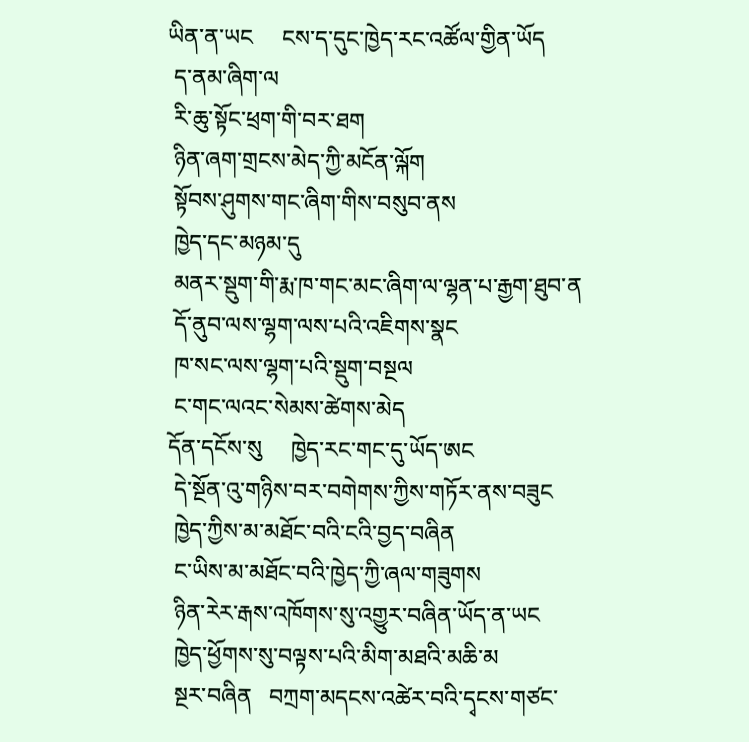ཡིན་ན་ཡང     ངས་ད་དུང་ཁྱེད་རང་འཚོལ་གྱིན་ཡོད
 ད་ནམ་ཞིག་ལ
 རི་ཆུ་སྟོང་ཕྲག་གི་བར་ཐག
 ཉིན་ཞག་གྲངས་མེད་ཀྱི་མངོན་ལྐོག
 སྟོབས་ཤུགས་གང་ཞིག་གིས་བསུབ་ནས
 ཁྱེད་དང་མཉམ་དུ
 མནར་སྡུག་གི་རྨ་ཁ་གང་མང་ཞིག་ལ་ལྷན་པ་རྒྱག་ཐུབ་ན
 དོ་ནུབ་ལས་ལྷག་ལས་པའི་འཇིགས་སྣང
 ཁ་སང་ལས་ལྷག་པའི་སྡུག་བསྔལ
 ང་གང་ལའང་སེམས་ཚེགས་མེད
དོན་དངོས་སུ     ཁྱེད་རང་གང་དུ་ཡོད་ཨང
 དེ་སྔོན་འུ་གཉིས་བར་བགེགས་ཀྱིས་གཏོར་ནས་བཟུང
 ཁྱེད་ཀྱིས་མ་མཐོང་བའི་ངའི་བྱད་བཞིན
 ང་ཡིས་མ་མཐོང་བའི་ཁྱེད་ཀྱི་ཞལ་གཟུགས
 ཉིན་རེར་རྒས་འཁོགས་སུ་འགྱུར་བཞིན་ཡོད་ན་ཡང
 ཁྱེད་ཕྱོགས་སུ་བལྟས་པའི་མིག་མཐའི་མཆི་མ
 སྔར་བཞིན   བཀྲག་མདངས་འཚེར་བའི་དྭངས་གཙང་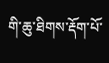གི་ཆུ་ཐིགས་རྡོག་པོ་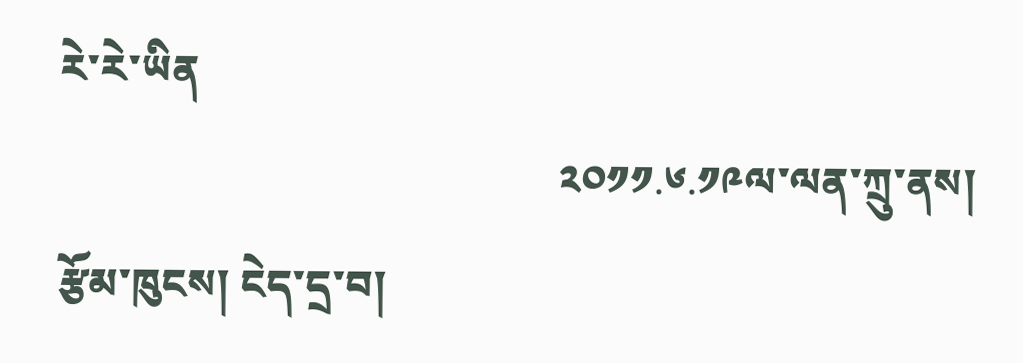རེ་རེ་ཡིན
                                                ༢༠༡༡.༦.༡༩ལ་ལན་ཀྲུ་ནས།
རྩོམ་ཁུངས། ངེད་དྲ་བ།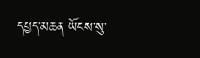དཔྱད་མཆན ཡོངས་སུ་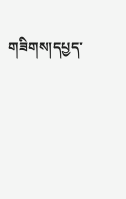གཟིགས།དཔྱད་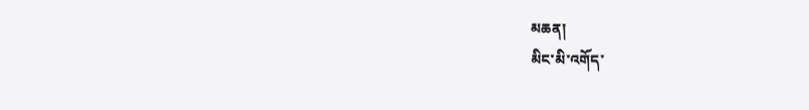མཆན།
མིང་མི་འགོད་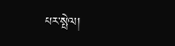པར་སྤེལ།